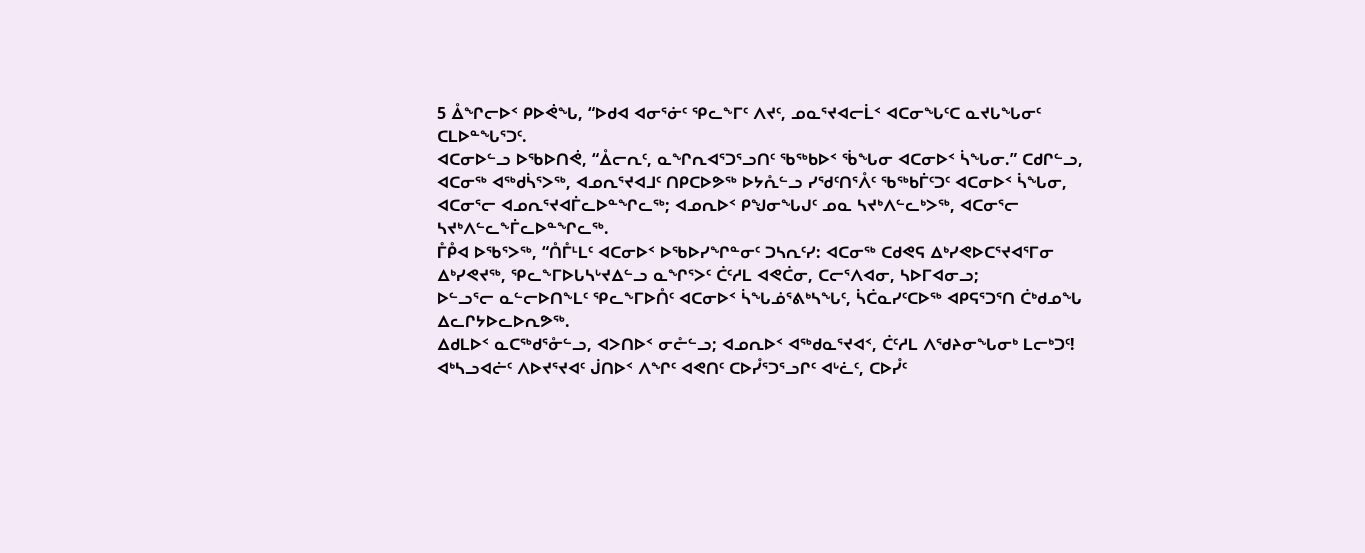5 ᐂᖏᓕᐅᑉ ᑭᐅᕚᖓ, “ᐅᑯᐊ ᐊᓂᕐᓃᑦ ᕿᓚᖕᒥᑦ ᐱᔪᑦ, ᓄᓇᕐᔪᐊᓕᒫᑉ ᐊᑕᓂᖓᑦᑕ ᓇᔪᒐᖓᓂᑦ ᑕᒪᐅᓐᖓᕐᑐᑦ.
ᐊᑕᓂᐅᓪᓗ ᐅᖃᐅᑎᕚ, “ᐂᓕᕆᑦ, ᓇᖏᕆᐊᕐᑐᕐᓗᑎᑦ ᖃᖅᑲᐅᑉ ᖄᖓᓂ ᐊᑕᓂᐅᑉ ᓵᖓᓂ.” ᑕᑯᒋᓪᓗ, ᐊᑕᓂᖅ ᐊᖅᑯᓵᕐᐳᖅ, ᐊᓄᕆᕐᔪᐊᒧᑦ ᑎᑭᑕᐅᕗᖅ ᐅᔭᕅᓪᓗ ᓯᖁᑦᑎᕐᐰᑦ ᖃᖅᑲᒦᑦᑐᑦ ᐊᑕᓂᐅᑉ ᓵᖓᓂ, ᐊᑕᓂᕐᓕ ᐊᓄᕆᕐᔪᐊᒦᓚᐅᓐᖏᓚᖅ; ᐊᓄᕆᐅᑉ ᑭᖑᓂᖓᒍᑦ ᓄᓇ ᓴᔪᒃᐱᓪᓚᒃᐳᖅ, ᐊᑕᓂᕐᓕ ᓴᔪᒃᐱᓪᓚᖕᒦᓚᐅᓐᖏᓚᖅ.
ᒤᑬᐊ ᐅᖃᕐᐳᖅ, “ᑍᒤᒻᒪᑦ ᐊᑕᓂᐅᑉ ᐅᖃᐅᓯᖏᓐᓂᑦ ᑐᓴᕆᑦᓯ: ᐊᑕᓂᖅ ᑕᑯᕙᕋ ᐃᒃᓯᕙᐅᑕᕐᔪᐊᕐᒥᓂ ᐃᒃᓯᕙᔪᖅ, ᕿᓚᖕᒥᐅᒐᓴᒡᔪᐃᓪᓗ ᓇᖏᕐᐳᑦ ᑖᑦᓱᒪ ᐊᕙᑖᓂ, ᑕᓕᕐᐱᐊᓂ, ᓴᐅᒥᐊᓂᓗ;
ᐅᓪᓗᕐᓕ ᓇᓪᓕᐅᑎᖕᒪᑦ ᕿᓚᖕᒥᐅᑍᑦ ᐊᑕᓂᐅᑉ ᓵᖓᓅᕐᕕᒃᓴᖓᑦ, ᓵᑖᓇᓯᑦᑕᐅᖅ ᐊᑭᕋᕐᑐᕐᑎ ᑖᒃᑯᓄᖓ ᐃᓚᒋᔭᐅᓚᐅᕆᕗᖅ.
ᐃᑯᒪᐅᑉ ᓇᑕᖅᑯᕐᓁᓪᓗ, ᐊᐳᑎᐅᑉ ᓂᓔᓪᓗ; ᐊᓄᕆᐅᑉ ᐊᖅᑯᓇᕐᔪᐊᑉ, ᑖᑦᓱᒪ ᐱᖁᔨᓂᖓᓂᒃ ᒪᓕᒃᑐᑦ!
ᐊᒃᓴᓗᐊᓖᑦ ᐱᐅᔪᕐᔪᐊᑦ ᒎᑎᐅᑉ ᐱᖏᑦ ᐊᕙᑎᑦ ᑕᐅᓮᕐᑐᕐᓗᒋᑦ ᐊᒡᓛᑦ, ᑕᐅᓮᑦ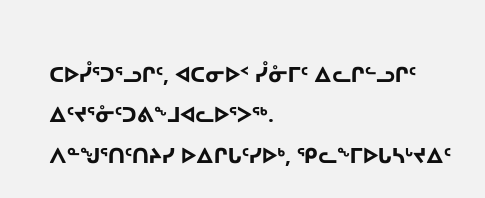ᑕᐅᓮᕐᑐᕐᓗᒋᑦ, ᐊᑕᓂᐅᑉ ᓮᓁᒥᑦ ᐃᓚᒋᓪᓗᒋᑦ ᐃᑦᔪᕐᓁᑦᑐᕕᖕᒧᐊᓚᐅᕐᐳᖅ.
ᐱᓐᖑᕐᑎᑦᑎᔨᓯ ᐅᐃᒋᒐᑦᓯᐅᒃ, ᕿᓚᖕᒥᐅᒐᓴᒡᔪᐃᑦ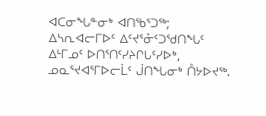ᐊᑕᓂᖓᓐᓂᒃ ᐊᑎᖃᕐᑐᖅ; ᐃᓴᕆᐊᓕᒥᐅᑦ ᐃᑦᔪᕐᓁᑦᑐᖁᑎᖓᑦ ᐃᒻᒥᓄᑦ ᐅᑎᕐᑎᑦᓯᔨᒋᒐᑦᓯᐅᒃ, ᓄᓇᕐᔪᐊᕐᒥᐅᓕᒫᑦ ᒎᑎᖓᓂᒃ ᑍᔭᐅᔪᖅ.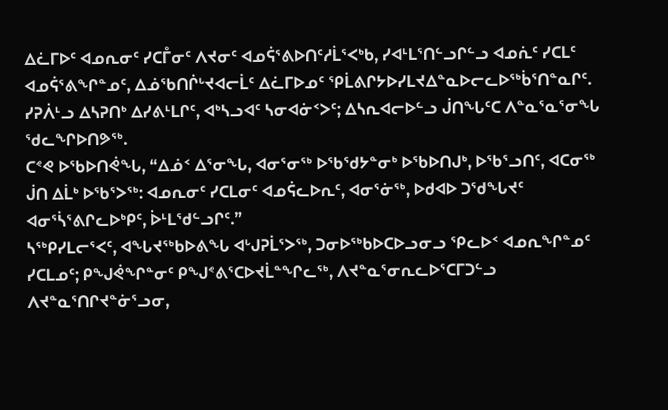ᐃᓛᒥᐅᑦ ᐊᓄᕆᓂᑦ ᓯᑕᒤᓂᑦ ᐱᔪᓂᑦ ᐊᓄᕌᕐᕕᐅᑎᑦᓱᒫᕐᐸᒃᑲ, ᓯᐊᒻᒪᕐᑎᓪᓗᒋᓪᓗ ᐊᓄᕇᑦ ᓯᑕᒪᑦ ᐊᓄᕌᕐᕕᖏᓐᓄᑦ, ᐃᓅᖃᑎᒌᒡᔪᐊᓕᒫᑦ ᐃᓛᒥᐅᓄᑦ ᕿᒫᕕᒋᔭᐅᓯᒪᔪᐃᓐᓇᐅᓕᓚᐅᖅᑳᕐᑎᓐᓇᒋᑦ.
ᓯᕈᐲᒻᓗ ᐃᓴᕈᑎᒃ ᐃᓯᕕᒻᒪᒋᑦ, ᐊᒃᓴᓗᐊᑦ ᓴᓂᐊᓃᑉᐳᑦ; ᐃᓴᕆᐊᓕᐅᓪᓗ ᒎᑎᖓᑦᑕ ᐱᓐᓇᕐᓇᕐᓂᖓ ᖁᓚᖏᐅᑎᕗᖅ.
ᑕᕝᕙ ᐅᖃᐅᑎᕚᖓ, “ᐃᓅᑉ ᐃᕐᓂᖓ, ᐊᓂᕐᓂᖅ ᐅᖃᖁᔭᓐᓂᒃ ᐅᖃᐅᑎᒍᒃ, ᐅᖃᕐᓗᑎᑦ, ᐊᑕᓂᖅ ᒎᑎ ᐃᒫᒃ ᐅᖃᕐᐳᖅ: ᐊᓄᕆᓂᑦ ᓯᑕᒪᓂᑦ ᐊᓄᕌᓚᐅᕆᑦ, ᐊᓂᕐᓃᖅ, ᐅᑯᐊᐅ ᑐᖁᖓᔪᑦ ᐊᓂᕐᓵᕐᕕᒋᓚᐅᒃᑭᑦ, ᐆᒻᒪᖁᓪᓗᒋᑦ.”
ᓴᖅᑭᓯᒪᓕᕐᐸᑦ, ᐊᖓᔪᖅᑲᐅᕕᖓ ᐊᒡᒍᕈᒫᕐᐳᖅ, ᑐᓂᐅᖅᑲᐅᑕᐅᓗᓂᓗ ᕿᓚᐅᑉ ᐊᓄᕆᖏᓐᓄᑦ ᓯᑕᒪᓄᑦ; ᑭᖑᕚᖏᓐᓂᑦ ᑭᖑᕝᕕᕐᑕᐅᔪᒫᓐᖏᓚᖅ, ᐱᔪᓐᓇᕐᓂᕆᓚᐅᕐᑕᒥᑐᓪᓗ ᐱᔪᓐᓇᕐᑎᒋᔪᓐᓃᕐᓗᓂ,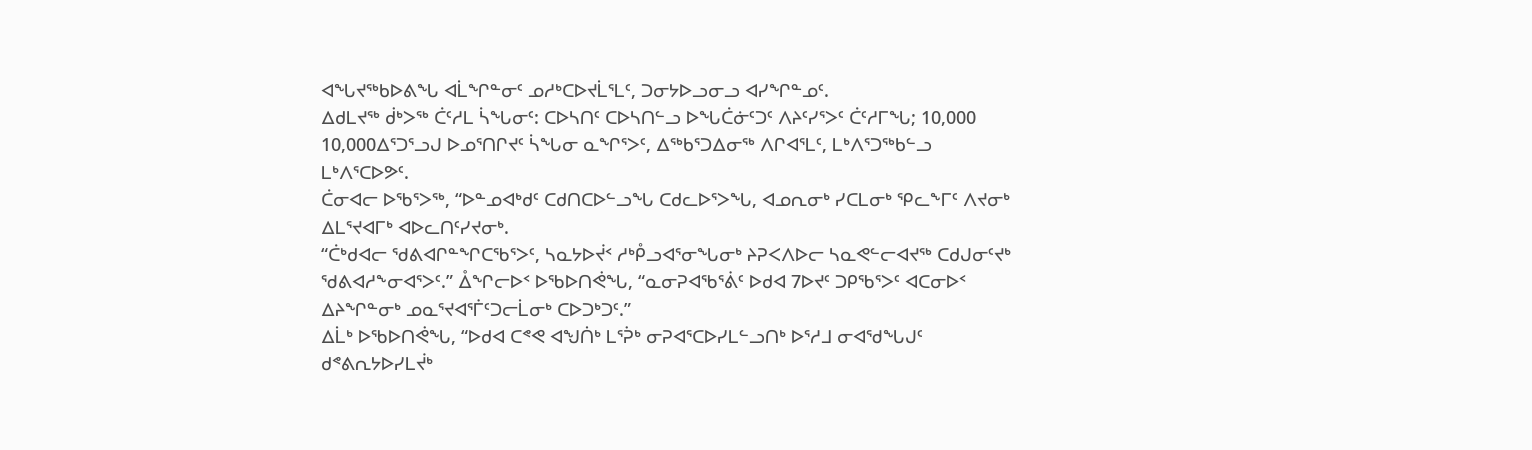ᐊᖓᔪᖅᑲᐅᕕᖓ ᐊᒫᖏᓐᓂᑦ ᓄᓱᒃᑕᐅᔪᒫᕐᒪᑦ, ᑐᓂᔭᐅᓗᓂᓗ ᐊᓯᖏᓐᓄᑦ.
ᐃᑯᒪᔪᖅ ᑰᒃᐳᖅ ᑖᑦᓱᒪ ᓵᖓᓂᑦ: ᑕᐅᓴᑎᑦ ᑕᐅᓴᑎᓪᓗ ᐅᖓᑖᓃᑦᑐᑦ ᐱᔨᑦᓯᕐᐳᑦ ᑖᑦᓱᒥᖓ; 10,000 10,000ᐃᕐᑐᕐᓗᒍ ᐅᓄᕐᑎᒋᔪᑦ ᓵᖓᓂ ᓇᖏᕐᐳᑦ, ᐃᖅᑲᕐᑐᐃᓂᖅ ᐱᒋᐊᕐᒪᑦ, ᒪᒃᐱᕐᑐᖅᑲᓪᓗ ᒪᒃᐱᕐᑕᐅᕗᑦ.
ᑖᓂᐊᓕ ᐅᖃᕐᐳᖅ, “ᐅᓐᓄᐊᒃᑯᑦ ᑕᑯᑎᑕᐅᓪᓗᖓ ᑕᑯᓚᐅᕐᐳᖓ, ᐊᓄᕆᓂᒃ ᓯᑕᒪᓂᒃ ᕿᓚᖕᒥᑦ ᐱᔪᓂᒃ ᐃᒪᕐᔪᐊᒥᒃ ᐊᐅᓚᑎᑦᓯᔪᓂᒃ.
“ᑖᒃᑯᐊᓕ ᖁᕕᐊᒋᓐᖏᑕᖃᕐᐳᑦ, ᓴᓇᔭᐅᔫᑉ ᓱᒃᑬᓗᐊᕐᓂᖓᓂᒃ ᔨᕈᐸᐱᐅᓕ ᓴᓇᕙᓪᓕᐊᔪᖅ ᑕᑯᒍᓂᑦᔪᒃ ᖁᕕᐊᓱᖕᓂᐊᕐᐳᑦ.” ᐂᖏᓕᐅᑉ ᐅᖃᐅᑎᕚᖓ, “ᓇᓂᕈᐊᖃᕐᕖᑦ ᐅᑯᐊ 7ᐅᔪᑦ ᑐᑭᖃᕐᐳᑦ ᐊᑕᓂᐅᑉ ᐃᔨᖏᓐᓂᒃ ᓄᓇᕐᔪᐊᕐᒦᑦᑐᓕᒫᓂᒃ ᑕᐅᑐᒃᑐᑦ.”
ᐃᒫᒃ ᐅᖃᐅᑎᕚᖓ, “ᐅᑯᐊ ᑕᕝᕙ ᐊᖑᑏᒃ ᒪᕐᕉᒃ ᓂᕈᐊᕐᑕᐅᓯᒪᓪᓗᑎᒃ ᐅᕐᓱᒧ ᓂᐊᖁᖓᒍᑦ ᑯᕝᕕᕆᔭᐅᓯᒪᔫᒃ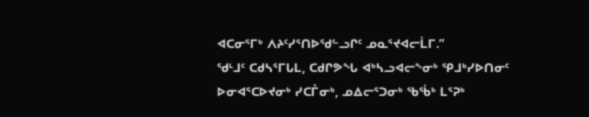ᐊᑕᓂᕐᒥᒃ ᐱᔨᑦᓯᕐᑎᐅᖁᓪᓗᒋᑦ ᓄᓇᕐᔪᐊᓕᒫᒥ.”
ᖁᒻᒧᑦ ᑕᑯᓴᕐᒥᒐᒪ, ᑕᑯᒋᕗᖓ ᐊᒃᓴᓗᐊᓕᖕᓂᒃ ᕿᒧᒃᓯᐅᑎᓂᑦ ᐅᓂᐊᕐᑕᐅᔪᓂᒃ ᓯᑕᒤᓂᒃ, ᓄᐃᓕᕐᑐᓂᒃ ᖃᖄᒃ ᒪᕐᕈᒃ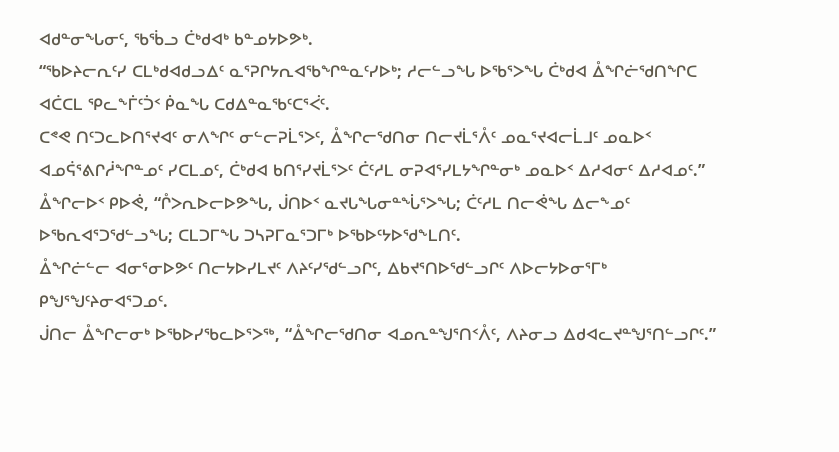ᐊᑯᓐᓂᖓᓂᑦ, ᖃᖄᓗ ᑖᒃᑯᐊᒃ ᑲᓐᓄᔭᐅᕗᒃ.
“ᖃᐅᔨᓕᕆᑦᓯ ᑕᒪᒃᑯᐊᑯᓗᐃᑦ ᓇᕐᕈᒋᔭᕆᐊᖃᖏᓐᓇᑦᓯᐅᒃ; ᓱᓕᓪᓗᖓ ᐅᖃᕐᐳᖓ ᑖᒃᑯᐊ ᐂᖏᓖᖁᑎᖏᑕ ᐊᑖᑕᒪ ᕿᓚᖕᒦᑦᑑᑉ ᑮᓇᖓ ᑕᑯᐃᓐᓇᖃᑦᑕᕐᐹᑦ.
ᑕᕝᕙ ᑎᑦᑐᓚᐅᑎᕐᔪᐊᑦ ᓂᐱᖏᑦ ᓂᓪᓕᕈᒫᕐᐳᑦ, ᐂᖏᓕᖁᑎᓂ ᑎᓕᔪᒫᕐᐰᑦ ᓄᓇᕐᔪᐊᓕᒫᒧᑦ ᓄᓇᐅᑉ ᐊᓄᕌᕐᕕᒋᓲᖏᓐᓄᑦ ᓯᑕᒪᓄᑦ, ᑖᒃᑯᐊ ᑲᑎᕐᓯᔪᒫᕐᐳᑦ ᑖᑦᓱᒪ ᓂᕈᐊᕐᓯᒪᔭᖏᓐᓂᒃ ᓄᓇᐅᑉ ᐃᓱᐊᓂᑦ ᐃᓱᐊᓄᑦ.”
ᐂᖏᓕᐅᑉ ᑭᐅᕚ, “ᒊᐳᕆᐅᓕᐅᕗᖓ, ᒎᑎᐅᑉ ᓇᔪᒐᖓᓂᓐᖔᕐᐳᖓ; ᑖᑦᓱᒪ ᑎᓕᕚᖓ ᐃᓕᖕᓄᑦ ᐅᖃᕆᐊᕐᑐᖁᓪᓗᖓ; ᑕᒪᑐᒥᖓ ᑐᓴᕈᒥᓇᕐᑐᒥᒃ ᐅᖃᐅᑦᔭᐅᖁᖕᒪᑎᑦ.
ᐂᖏᓖᓪᓕ ᐊᓂᕐᓂᐅᕗᑦ ᑎᓕᔭᐅᓯᒪᔪᑦ ᐱᔨᑦᓯᖁᓪᓗᒋᑦ, ᐃᑲᔪᕐᑎᐅᖁᓪᓗᒋᑦ ᐱᐅᓕᔭᐅᓂᕐᒥᒃ ᑭᖑᕐᖑᑦᔨᓂᐊᕐᑐᓄᑦ.
ᒎᑎᓕ ᐂᖏᓕᓂᒃ ᐅᖃᐅᓯᖃᓚᐅᕐᐳᖅ, “ᐂᖏᓕᖁᑎᓂ ᐊᓄᕆᓐᖑᕐᑎᑉᐰᑦ, ᐱᔨᓂᓗ ᐃᑯᐊᓚᔪᓐᖑᕐᑎᓪᓗᒋᑦ.”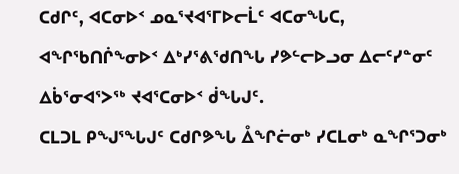ᑕᑯᒋᑦ, ᐊᑕᓂᐅᑉ ᓄᓇᕐᔪᐊᕐᒥᐅᓕᒫᑦ ᐊᑕᓂᖓᑕ, ᐊᖏᖃᑎᒌᖕᓂᐅᑉ ᐃᒃᓯᕐᕕᖁᑎᖓ ᓯᕗᓪᓕᐅᓗᓂ ᐃᓕᑦᓯᓐᓂᑦ ᐃᑳᕐᓂᐊᕐᐳᖅ ᔪᐊᕐᑕᓂᐅᑉ ᑰᖓᒍᑦ.
ᑕᒪᑐᒪ ᑭᖑᕐᖓᒍᑦ ᑕᑯᒋᕗᖓ ᐂᖏᓖᓂᒃ ᓯᑕᒪᓂᒃ ᓇᖏᕐᑐᓂᒃ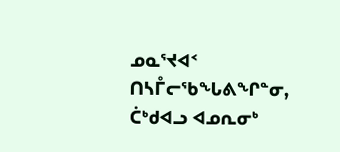ᓄᓇᕐᔪᐊᑉ ᑎᓴᒤᓕᖃᖓᕕᖏᓐᓂ, ᑖᒃᑯᐊᓗ ᐊᓄᕆᓂᒃ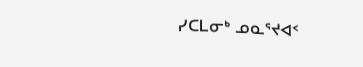ᓯᑕᒪᓂᒃ ᓄᓇᕐᔪᐊᑉ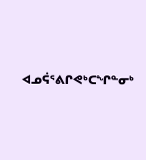ᐊᓄᕌᕐᕕᒋᕙᒃᑕᖏᓐᓂᒃ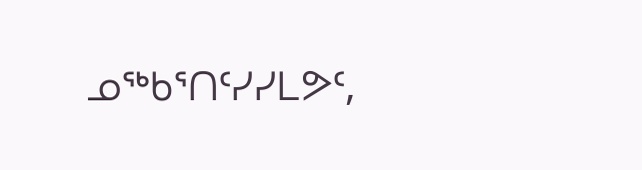ᓄᖅᑲᕐᑎᑦᓯᓯᒪᕗᑦ,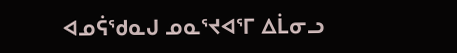ᐊᓄᕌᖁᓇᒍ ᓄᓇᕐᔪᐊᕐᒥ ᐃᒫᓂᓗ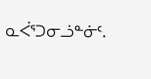ᓇᐹᕐᑐᓂᓘᓐᓃᑦ.